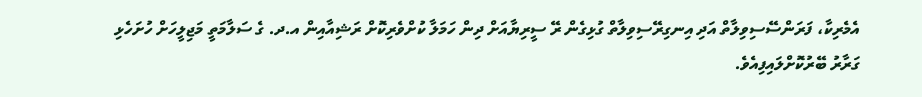އެމެރިކާ، ފަރަންސޭސިވިލާތް އަދި އިނގިރޭސިވިލާތް ގުޅިގެން ރޭ ސީރިޔާއަށް ދިން ހަމަލާ ކުށްވެރިކޮށް ރަޝިއާއިން އ.ދ. ގެ ސަލާމަތީ މަޖިލީހަށް ހުށަހެޅި ގަރާރު ބޭރުކޮށްލައިފިއެވެ.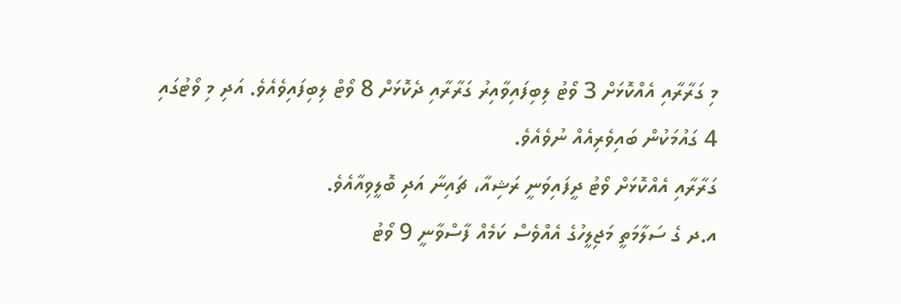މި ގަރާރާއި އެއްކޮޅަށް 3 ވޯޓު ލިބިފައިވާއިރު ގަރާރާއި ދެކޮޅަށް 8 ވޯޓް ލިބިފައިވެއެވެ. އަދި މި ވޯޓުގައި 4 ގައުމަކުން ބައިވެރިއެއް ނުވެއެވެ.
ގަރާރާއި އެއްކޮޅަށް ވޯޓު ދީފައިވަނީ ރަޝިއާ، ޗައިނާ އަދި ބޮލީވިއާއެވެ.
އ.ދ ގެ ސަލާމަތީ މަޖިލީހުގެ އެއްވެސް ކަމެއް ފާސްވާނީ 9 ވޯޓު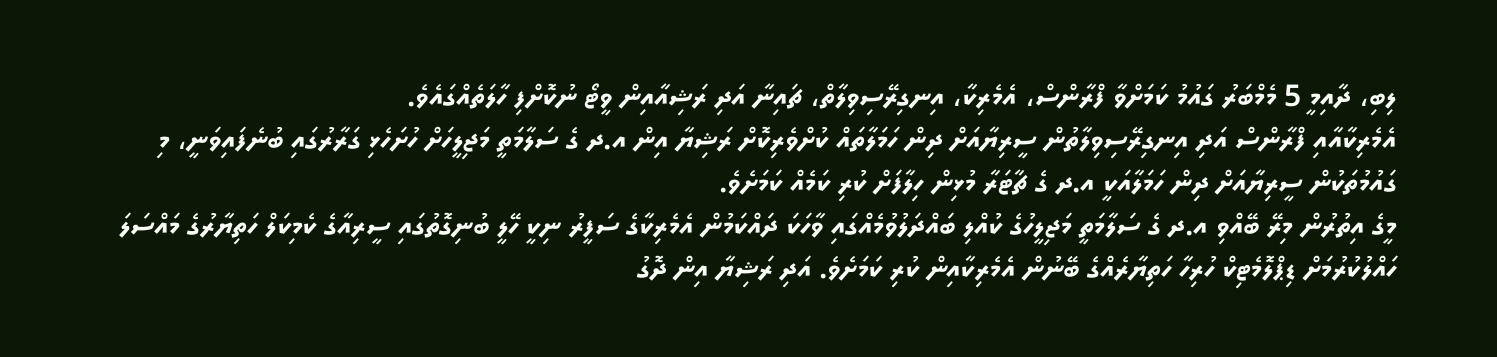ލިބި، ދާއިމީ 5 މެމްބަރު ގައުމު ކަމަށްވާ ފްރާންސް، އެމެރިކާ، އިނގިރޭސިވިލާތް، ޗައިނާ އަދި ރަޝިއާއިން ވީޓޯ ނުކޮށްފި ހާލަތެއްގައެވެ.
އެމެރިކާއާއި ފްރާންސް އަދި އިނގިރޭސިވިލާތުން ސީރިޔާއަށް ދިން ހަމަލާތައް ކުށްވެރިކޮށް ރަޝިޔާ އިން އ.ދ ގެ ސަލާމަތީ މަޖިލީހަށް ހުށަހެޅި ގަރާރުގައި ބުނެފައިވަނީ، މި ގައުމުތަކުން ސީރިޔާއަށް ދިން ހަމަލާއަކީ އ.ދ ގެ ޗާޓަރާ މުޅިން ހިލާފަށް ކުރި ކަމެއް ކަމަށެވެ.
މީގެ އިތުރުން މިރޭ ބޭއްވި އ.ދ ގެ ސަލާމަތީ މަޖިލީހުގެ ކުއްލި ބައްދަލުވުމެއްގައި ވާހަކަ ދައްކަމުން އެމެރިކާގެ ސަފީރު ނިކީ ހޭލީ ބުނިގޮތުގައި ސީރިއާގެ ކެމިކަލް ހަތިޔާރުގެ މައްސަލަ ހައްލުކުރުމަށް ޑިޕްލޮމެޓިކް ހުރިހާ ހަތިޔާރެއްގެ ބޭނުން އެމެރިކާއިން ކުރި ކަމަށެވެ. އަދި ރަޝިޔާ އިން ދޮގު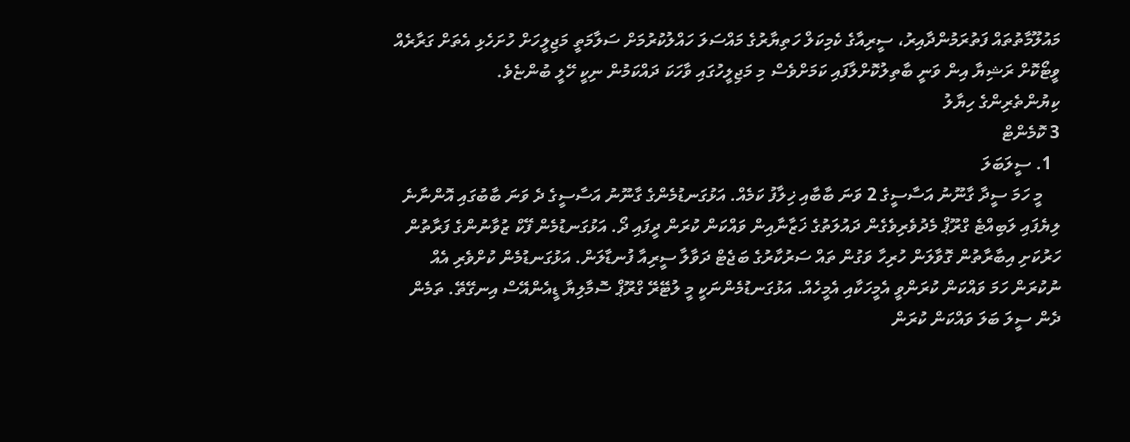މައުލޫމާތުތައް ފަތުރަމުންދާއިރު، ސީރިއާގެ ކެމިކަލް ހަތިޔާރުގެ މައްސަލަ ހައްލުކުރުމަށް ސަލާމަތީ މަޖިލީހަށް ހުށަހެޅި އެތަށް ގަރާރެއް ވީޓޯކޮށް ރަޝިޔާ އިން ވަނީ ބާތިލުކޮށްލާފައި ކަމަށްވެސް މި މަޖިލީހުގައި ވާހަކަ ދައްކަމުން ނިކީ ހޭލީ ބުންޏެވެ.
ކިޔުންތެރިންގެ ހިޔާލު
3 ކޮމެންޓް
  1. ސީލަބަލަ
    މީ ހަމަ ސީދާ ގާނޫނު އަސާސީގެ 2 ވަނަ ބާބާއި ޚިލާފު ކަމެއް. އަޅުގަނޑުމެންގެ ގާނޫނު އަސާސީގެ ދެ ވަނަ ބާބުގައި އޮންނާނެ ލިޔެފައި ލަބިއްޓެ ގްރޫޕް މެދުވެރިވެގެން ދައުލަތުގެ ޚަޒާނާއިން ވައްކަން ކުރަން ދީފައި ދޯ. އަޅުގަނޑުމެން ފޭކް ޒުވާނުންގެ ފަރާތުން ހަރުކަށި އިބާރާތުން ގޮވާލަން ހުރިހާ ވަގުން ތައް ސަރުކާރުގެ ބަޖެޓް ދަވާލާ ސީރިއާ ފުނޑާލަން. އަޅުގަނޑުމެން ކުށްވެރި އެއް ނުކުރަން ހަމަ ވައްކަން ކުރަންވީ އެމީހަކާއި އެމީހެއް. އަޅުގަނޑުމެންނަކީ މީ ލުޓޭރޭ ގްރޫޕް ސޮމާލިޔާ ޑީއެންއޭސް އިނގޭތޭ. ތަމެން ދެން ސީލަ ބަލަ ވައްކަން ކުރަން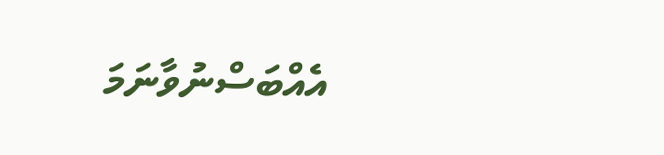އެއްބަސްނުވާނަމަ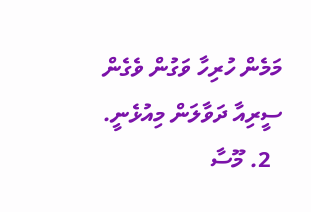މަމެން ހުރިހާ ވަގުން ވެގެން ސީރިއާ ދަވާލަން މިއުޅެނީ.
  2. މޫސާ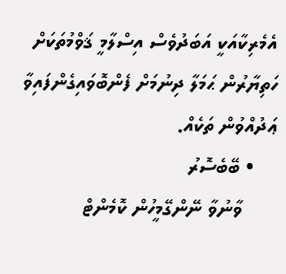އެމެރިކާއަކީ އަބަދުވެސް އިސްލާމީ ޤަވްމުތަކަށް ހަތިޔާރުން ޙަމަލާ ދިނުމަށް ފެންބޮވައިގެންފައިވާ ޢަދުއްވުން ތަކެއް.
    • ބޭބެސޮރު
      ވާނުވާ ނޭންގޭމީހުން ކޮމެންޓް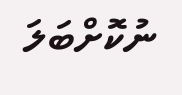ނުކޮށްބަލަ